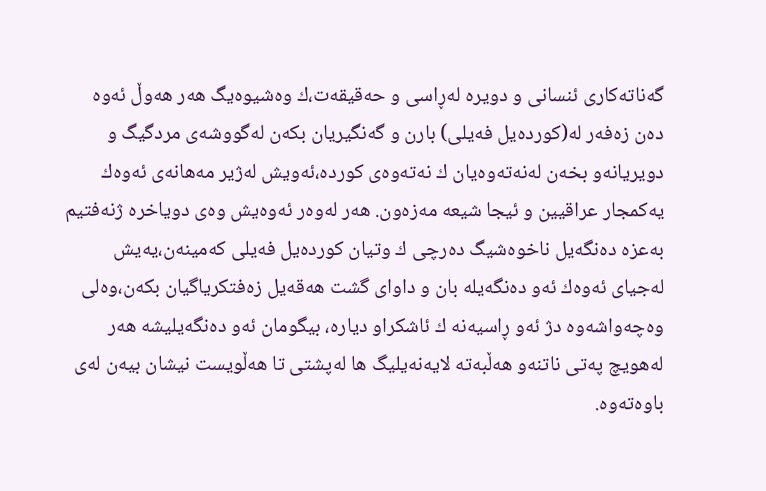گه‌ناته‌كارى ئنسانى و دویره‌ له‌ڕاسى و حه‌قیقه‌ت،ك وه‌شیوه‌یگ هه‌ر هه‌وڵ ئه‌وه‌ ده‌ن زه‌فه‌ر له‌(كورده‌یل فه‌یلى) بارن و گه‌نگیریان بكه‌ن له‌گووشه‌ى مردگیگ و دویریانه‌و بخه‌ن له‌نه‌ته‌وه‌یان ك نه‌ته‌وه‌ى كورده‌،ئه‌ویش له‌ژیر مه‌هانه‌ى ئه‌وه‌ك یه‌كمجار عراقیین و ئیجا شیعه‌ مه‌زه‌ون. هه‌ر له‌وه‌ر ئه‌وه‌یش وه‌ى دویاخره‌ ژنه‌فتیم به‌عزه‌ ده‌نگه‌یل ناخوه‌شیگ ده‌رچى ك وتیان كورده‌یل فه‌یلى كه‌مینه‌ن،یه‌یش له‌جیاى ئه‌وه‌ك ئه‌و ده‌نگه‌یله‌ بان و داواى گشت هه‌قه‌یل زه‌فتكریاگیان بكه‌ن،وه‌لى وه‌چه‌واشه‌وه‌ دژ ئه‌و ڕاسیه‌نه‌ ك ئاشكراو دیاره‌، بیگومان ئه‌و ده‌نگه‌یلیشه‌ هه‌ر له‌هویچ په‌تى ناتنه‌و هه‌ڵبه‌ته‌ لایه‌نه‌یلیگ ها له‌پشتى تا هه‌ڵویست نیشان بیه‌ن له‌ى باوه‌ته‌وه‌.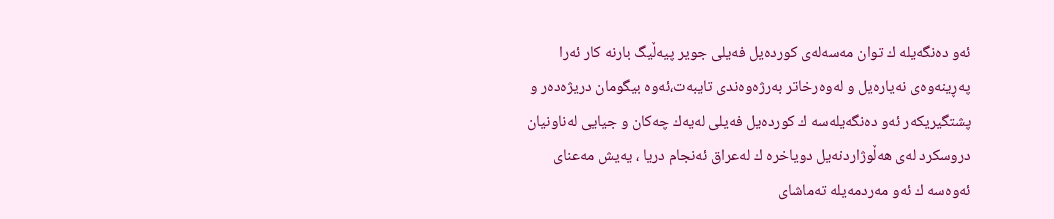ئه‌و ده‌نگه‌یله‌ ك توان مه‌سه‌له‌ى كورده‌یل فه‌یلى جویر پیه‌ڵیگ بارنه‌ كار ئه‌را په‌ڕینه‌وه‌ى نه‌یاره‌یل و له‌وه‌رخاتر به‌رژه‌وه‌ندى تایبه‌ت،ئه‌وه‌ بیگومان دریژه‌ده‌ر و پشتگیریكه‌ر ئه‌و ده‌نگه‌یله‌سه‌ ك كورده‌یل فه‌یلى له‌یه‌ك چه‌كان و جیایى له‌ناونیان دروسكرد له‌ى هه‌ڵوژاردنه‌یل دویاخره‌ ك له‌عراق ئه‌نجام دریا ، یه‌یش مه‌عناى ئه‌وه‌سه‌ ك ئه‌و مه‌ردمه‌یله‌ ته‌ماشاى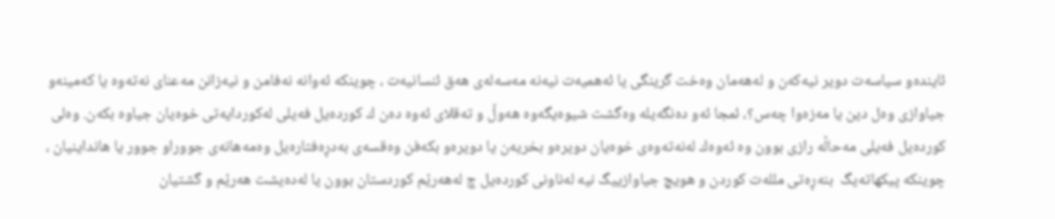ئاینده‌و سیاسه‌ت دویر نیه‌كه‌ن و له‌هه‌مان وه‌خت گرینگى یا ئه‌همیه‌ت نیه‌نه‌ مه‌سه‌له‌ى هه‌ق ئنسانیه‌ت ، چوینكه‌ ئه‌وانه‌ نه‌فامن و نیه‌زانن مه‌عناى نه‌ته‌وه‌ یا كه‌مینه‌و جیاوازى وه‌ل دین یا مه‌زه‌وا چه‌س؟، ئمجا ئه‌و ده‌نگه‌یله‌ وه‌گشت شیوه‌یگه‌وه‌ هه‌وڵ و ته‌قلاى ئه‌وه‌ ده‌ن ك كورده‌یل فه‌یلى له‌كوردایه‌تى خوه‌یان جیاوه‌ بكه‌ن. وه‌لى كورده‌یل فه‌یلى مه‌حاڵه‌ رازى بوون وه‌ ئه‌وه‌ك له‌نه‌ته‌وه‌ى خوه‌یان دویره‌و بخریه‌ن یا دویره‌و بكه‌فن وه‌قسه‌ى به‌دڕه‌فتاره‌یل وه‌مه‌هانه‌ى جووراو جوور یا هانداینیان ، چوینكه‌ پیكهاته‌یگ  بنه‌ڕه‌تى ملله‌ت كوردن و هویچ جیاوازییگ نیه‌ له‌ناونى كورده‌یل چ له‌هه‌رێم كوردستان بوون یا له‌ده‌یشت هه‌رێم و گشتیان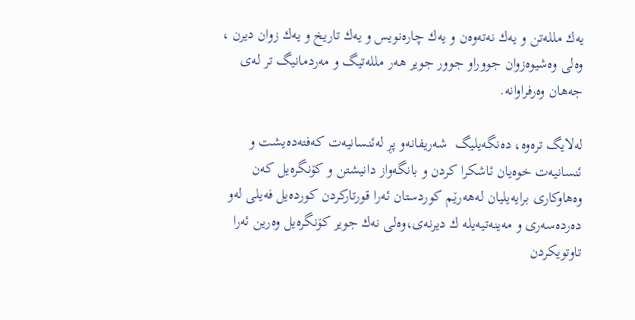یه‌ك ملله‌تن و یه‌ك نه‌ته‌وه‌ن و یه‌ك چاره‌نویس و یه‌ك تاریخ و یه‌ك زوان دیرن ، وه‌لى وه‌شیوه‌زوان جووراو جوور جویر هه‌ر ملله‌تیگ و مه‌ردمانیگ تر له‌ى جه‌هان وه‌رفراوانه‌.

له‌لایگ تره‌وه‌، ده‌نگه‌یلیگ  شه‌ریفانه‌و پڕ له‌ئنسانیه‌ت كه‌فته‌ده‌یشت و ئنسانیه‌ت خوه‌یان ئاشكرا كردن و بانگه‌واز دانیشتن و كۆنگره‌یل كه‌ن وه‌هاوكارى برایه‌یلیان له‌هه‌رێم كوردستان ئه‌را قورتاركردن كورده‌یل فه‌یلى له‌و ده‌رده‌سه‌رى و مه‌ینه‌تیه‌یله‌ ك دیرنه‌ى،وه‌لى نه‌ك جویر كۆنگره‌یل وه‌رین ئه‌را تاوتویكردن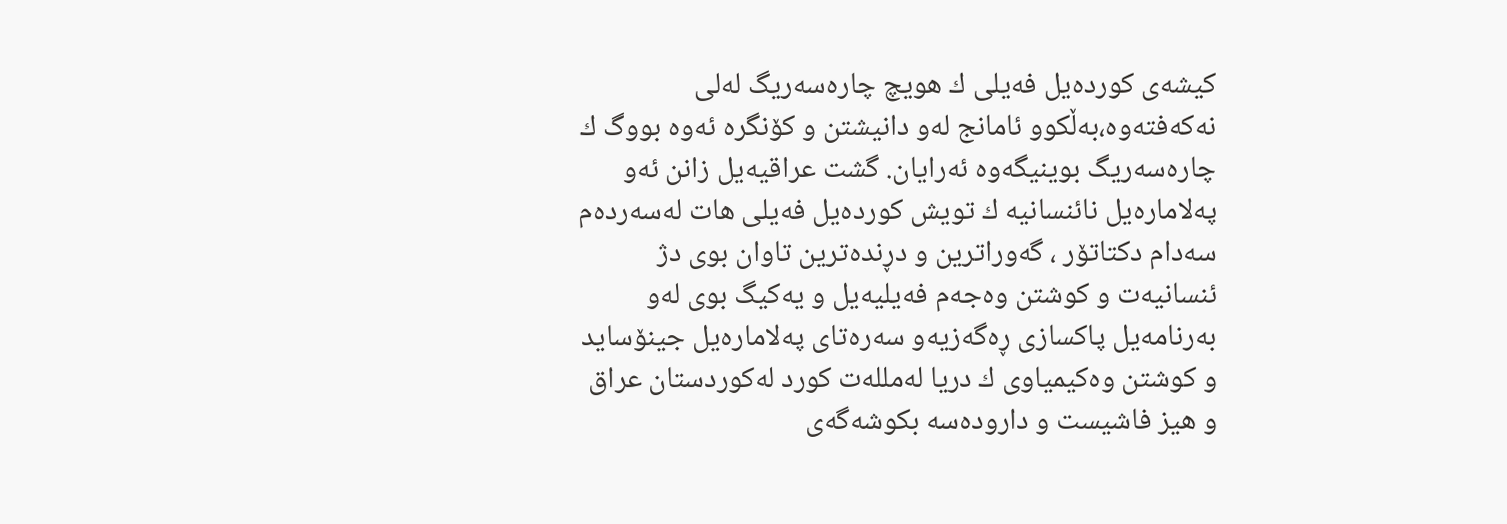كیشه‌ى كورده‌یل فه‌یلى ك هویچ چاره‌سه‌ریگ له‌لى نه‌كه‌فته‌وه‌،به‌ڵكوو ئامانج له‌و دانیشتن و كۆنگره‌ ئه‌وه‌ بووگ ك چاره‌سه‌ریگ بوینیگه‌وه‌ ئه‌رایان. گشت عراقیه‌یل زانن ئه‌و په‌لاماره‌یل نائنسانیه‌ ك تویش كورده‌یل فه‌یلى هات له‌سه‌رده‌م سه‌دام دكتاتۆر ، گه‌وراترین و دڕنده‌ترین تاوان بوى دژ ئنسانیه‌ت و كوشتن وه‌جه‌م فه‌یلیه‌یل و یه‌كیگ بوى له‌و به‌رنامه‌یل پاكسازى ڕه‌گه‌زیه‌و سه‌ره‌تاى په‌لاماره‌یل جینۆساید و كوشتن وه‌كیمیاوى ك دریا له‌ملله‌ت كورد له‌كوردستان عراق و هیز فاشیست و داروده‌سه‌ بكوشه‌گه‌ى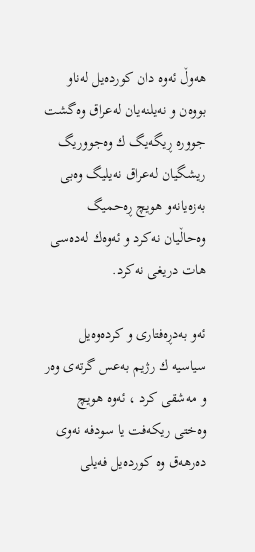هه‌وڵ ئه‌وه‌ دان كورده‌یل له‌ناو بووه‌ن و نه‌یلنه‌یان له‌عراق وه‌گشت جووره‌ ڕیگه‌یگ ك وه‌جووریگ ریشگیان له‌عراق نه‌یلیگ وه‌بى به‌زه‌یانه‌و هویچ ڕه‌حمیگ  وه‌حاڵیان نه‌كرد و ئه‌وه‌ك له‌ده‌سى هات دریغى نه‌كرد.

ئه‌و به‌دڕه‌فتارى و كرده‌وه‌یل سیاسیه‌ ك رژیم به‌عس گرته‌ى وه‌ر و مه‌شقى كرد ، ئه‌وه‌ هویچ وه‌ختى ریكه‌فت یا سودفه‌ نه‌وى ده‌رهه‌ق وه‌ كورده‌یل فه‌یلى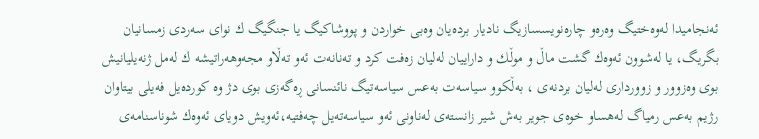ئه‌نجامیدا له‌وه‌ختیگ وه‌ره‌و چاره‌نویسسازیگ نادیار برده‌یان وه‌بى خواردن و پووشاكیگ یا جنگیگ ك نواى سه‌ردى زمسانیان بگریگ، یا له‌شوون ئه‌وه‌ك گشت ماڵ و موڵك و داراییان له‌لیان زه‌فت كرد و ته‌نانه‌ت ئه‌و ته‌ڵاو مجه‌وهه‌راتیشه‌ ك له‌مل ژنه‌یلیانیش بوى وه‌زوور و زووردارى له‌لیان بردنه‌ى ، به‌ڵكوو سیاسه‌ت به‌عس سیاسه‌تیگ نائنسانى ڕه‌گه‌زى بوى دژ وه‌ كورده‌یل فه‌یلى بیتاوان رژیم به‌عس رمیاگ له‌هساو خوه‌ى جویر به‌ش شیر زانسته‌ى له‌ناونى ئه‌و سیاسه‌ته‌یل چه‌فتیه‌،ئه‌ویش دویاى ئه‌وه‌ك شوناسنامه‌ى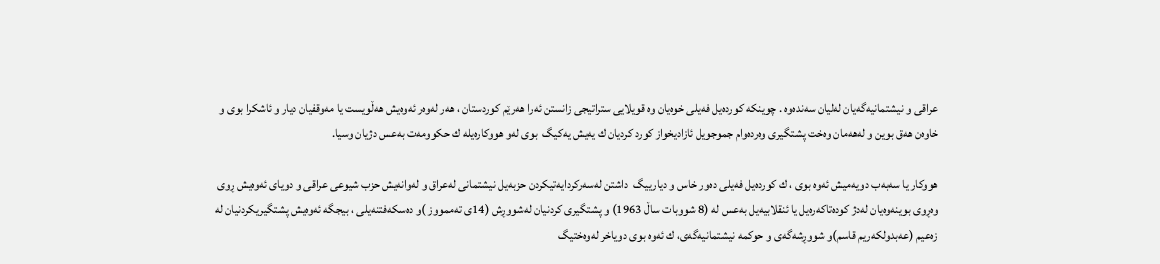عراقى و نیشتمانیه‌گه‌یان له‌لیان سه‌نده‌وه‌ . چوینكه‌ كورده‌یل فه‌یلى خوه‌یان وه‌ قویلایى ستراتیجى زانستن ئه‌را هه‌رێم كوردستان ، هه‌ر له‌وه‌ر ئه‌وه‌یش هه‌ڵویست یا مه‌وقفیان دیار و ئاشكرا بوى و خاوه‌ن هه‌ق بوین و له‌هه‌مان وه‌خت پشتگیرى وه‌رده‌وام جموجویل ئازادیخواز كورد كردیان ك یه‌یش یه‌كیگ  بوى له‌و هووكاره‌یله‌ ك حكوومه‌ت به‌عس دژیان وسیا.

هووكار یا سه‌به‌ب دویه‌میش ئه‌وه‌ بوى ، ك كورده‌یل فه‌یلى ده‌ور خاس و دیارییگ  داشتن له‌سه‌ركردایه‌تیكردن حزبه‌یل نیشتمانى له‌عراق و له‌وانه‌یش حزب شیوعى عراقى و دویاى ئه‌وه‌یش ڕوى وه‌ڕوى بوینه‌وه‌یان له‌دژ كوده‌تاكه‌ره‌یل یا ئنقلابیه‌یل به‌عس له‌ (8 شووبات ساڵ 1963) و پشتگیرى كردنیان له‌شووڕش (14ى ته‌ممووز )و ده‌سكه‌فتنه‌یلى ، بیجگه‌ ئه‌وه‌یش پشتگیریكردنیان له‌ زه‌عیم (عه‌بدولكه‌ریم قاسم)و شووڕشه‌گه‌ى و حوكمه‌ نیشتمانیه‌گه‌ى، ك ئه‌وه‌ بوى دویاخر له‌وه‌ختیگ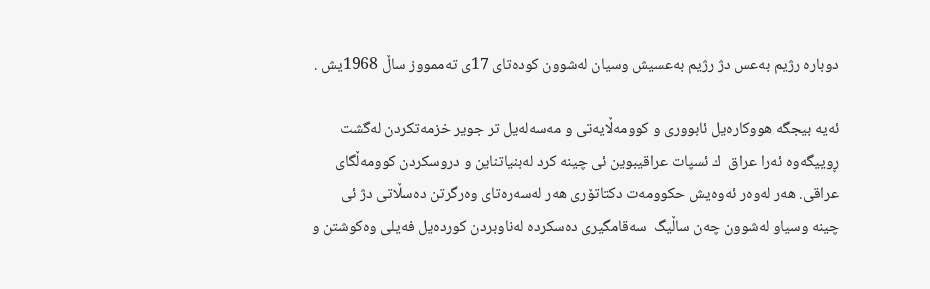دوباره‌ رژیم به‌عس دژ رژیم به‌عسیش وسیان له‌شوون كوده‌تاى 17ى ته‌ممووز ساڵ 1968یش .

ئه‌یه‌ بیجگه‌ هووكاره‌یل ئابوورى و كوومه‌ڵایه‌تى و مه‌سه‌له‌یل تر جویر خزمه‌تكردن له‌گشت ڕوییگه‌وه‌ ئه‌را عراق  ك ئسپات عراقیبوین ئى چینه‌ كرد له‌بنیاتناین و دروسكردن كوومه‌ڵگاى عراقى. هه‌ر له‌وه‌ر ئه‌وه‌یش حكوومه‌ت دكتاتۆرى هه‌ر له‌سه‌ره‌تاى وه‌رگرتن ده‌سڵاتى دژ ئى چینه‌ وسیاو له‌شوون چه‌ن ساڵیگ  سه‌قامگیرى ده‌سكرده‌ له‌ناوبردن كورده‌یل فه‌یلى وه‌كوشتن و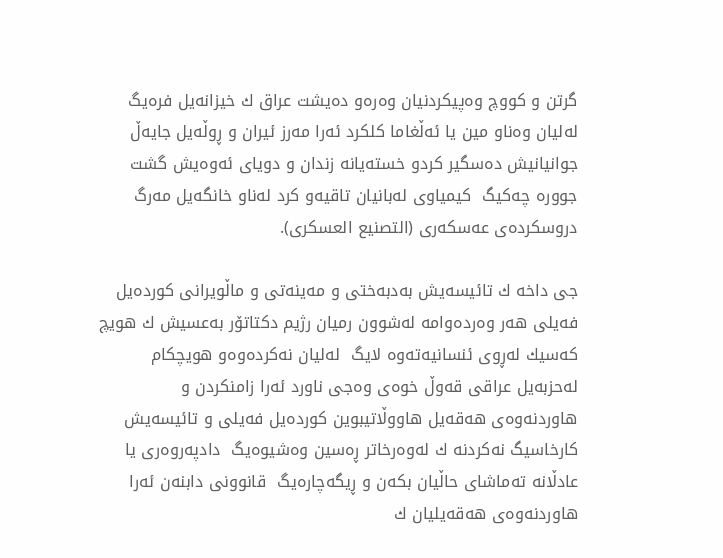گرتن و كووچ وه‌پیكردنیان وه‌ره‌و ده‌یشت عراق ك خیزانه‌یل فره‌یگ له‌لیان وه‌ناو مین یا ئه‌ڵغاما كلكرد ئه‌را مه‌رز ئیران و ڕوڵه‌یل جایه‌ڵ جوانیانیش ده‌سگیر كردو خسته‌یانه‌ زندان و دویاى ئه‌وه‌یش گشت جووره‌ چه‌كیگ  كیمیاوى له‌بانیان تاقیه‌و كرد له‌ناو خانگه‌یل مه‌رگ دروسكرده‌ى عه‌سكه‌رى (التصنیع العسكری).

جى داخه‌ ك تائیسه‌یش به‌دبه‌ختى و مه‌ینه‌تى و ماڵویرانى كورده‌یل فه‌یلى هه‌ر وه‌رده‌وامه‌ له‌شوون رمیان رژیم دكتاتۆر به‌عسیش ك هویچ كه‌سیك له‌ڕوى ئنسانیه‌ته‌وه‌ لایگ  له‌لیان نه‌كرده‌وه‌و هویچكام له‌حزبه‌یل عراقى قه‌وڵ خوه‌ى وه‌جى ناورد ئه‌را زامنكردن و هاوردنه‌وه‌ى هه‌قه‌یل هاووڵاتیبوین كورده‌یل فه‌یلى و تائیسه‌یش كارخاسیگ نه‌كردنه‌ ك له‌وه‌رخاتر ڕه‌سین وه‌شیوه‌یگ  دادپه‌روه‌رى یا عادڵانه‌ ته‌ماشاى حاڵیان بكه‌ن و ڕیگه‌چاره‌یگ  قانوونى دابنه‌ن ئه‌را هاوردنه‌وه‌ى هه‌قه‌یلیان ك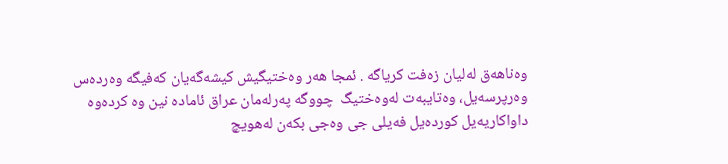وه‌ناهه‌ق له‌لیان زه‌فت كریاگه‌ . ئمجا هه‌ر وه‌ختیگیش كیشه‌گه‌یان كه‌فیگه‌ وه‌رده‌س وه‌رپرسه‌یل، وه‌تایبه‌ت له‌وه‌ختیگ  چووگه‌ په‌رله‌مان عراق ئاماده‌ نین وه‌ كرده‌وه‌ داواكاریه‌یل كورده‌یل فه‌یلى جى وه‌جى بكه‌ن له‌هویچ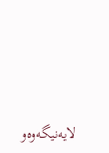لایه‌نیگه‌وه‌و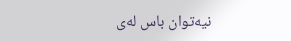نیه‌توان باس له‌ى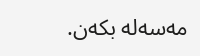مه‌سه‌له‌ بكه‌ن.